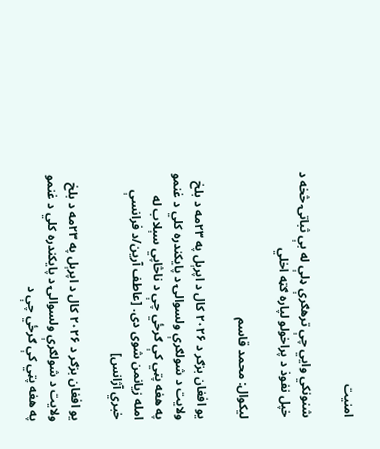امنیت

شنونکي وايي چې ترهګرې ډلې له بې ثباتۍ څخه د خپل نفوذ د پراخولو لپاره ګټه اخلي

لیکوال: محمد قاسم

یو افغان بزګر د ۲۰۲۶ کال د اپرېل په ۲۳مه د بلخ ولایت د شولګرې ولسوالۍ د پایکندره کلي د غنمو په هغه پټي کې ګرځي چې د ناڅاپي سېلاب له امله زیانمن شوی دی. [عاطف آرین/د فرانسې خبري آژانس]

یو افغان بزګر د ۲۰۲۶ کال د اپرېل په ۲۳مه د بلخ ولایت د شولګرې ولسوالۍ د پایکندره کلي د غنمو په هغه پټي کې ګرځي چې د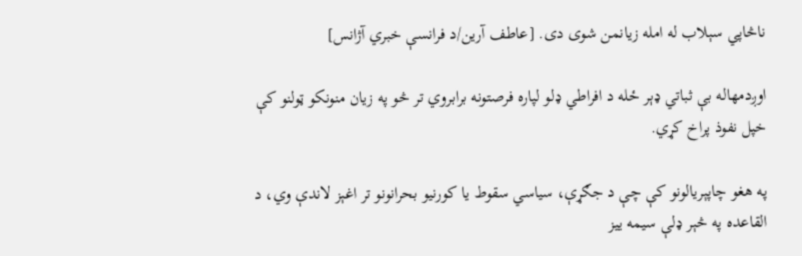ناڅاپي سېلاب له امله زیانمن شوی دی. [عاطف آرین/د فرانسې خبري آژانس]

اوږدمهاله بې ثباتي ډېر ځله د افراطي ډلو لپاره فرصتونه برابروي تر څو په زیان منونکو ټولنو کې خپل نفوذ پراخ کړي.

په هغو چاپېریالونو کې چې د جګړې، سیاسي سقوط یا کورنیو بحرانونو تر اغېز لاندې وي، د القاعده په څېر ډلې سیمه ییز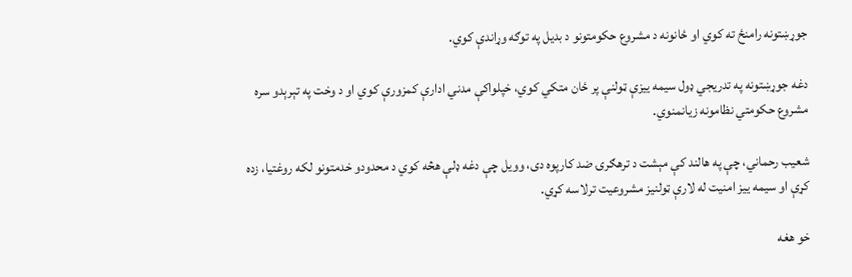جوړښتونه رامنځ ته کوي او ځانونه د مشروع حکومتونو د بدیل په توګه وړاندې کوي.

دغه جوړښتونه په تدریجي ډول سیمه ییزې ټولنې پر ځان متکي کوي، خپلواکې مدني ادارې کمزورې کوي او د وخت په تېرېدو سره مشروع حکومتي نظامونه زیانمنوي.

شعیب رحماني، چې په هالند کې مېشت د ترهګرۍ ضد کارپوه دی، وویل چې دغه ډلې هڅه کوي د محدودو خدمتونو لکه روغتیا، زده کړې او سیمه ییز امنیت له لارې ټولنیز مشروعیت ترلاسه کړي.

خو هغه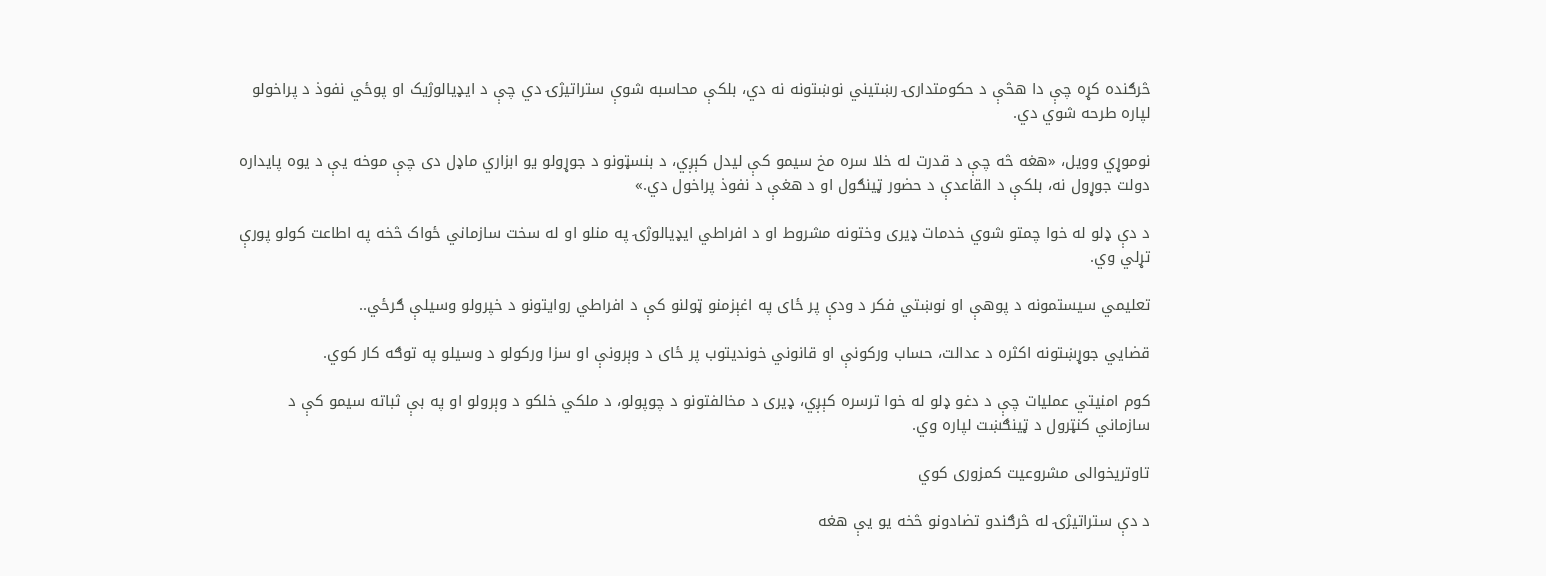څرګنده کړه چې دا هڅې د حکومتدارۍ رښتيني نوښتونه نه دي، بلکې محاسبه شوې ستراتیژۍ دي چې د ایډیالوژیک او پوځي نفوذ د پراخولو لپاره طرحه شوي دي.

نوموړي وویل، «هغه څه چې د قدرت له خلا سره مخ سیمو کې لیدل کېږي، د بنسټونو د جوړولو یو ابزاري ماډل دی چې موخه یې د یوه پایداره دولت جوړول نه، بلکې د القاعدې د حضور ټینګول او د هغې د نفوذ پراخول دي.»

د دې ډلو له خوا چمتو شوي خدمات ډیری وختونه مشروط او د افراطي ایډیالوژۍ په منلو او له سخت سازماني ځواک څخه په اطاعت کولو پورې تړلي وي.

تعلیمي سیستمونه د پوهې او نوښتي فکر د ودې پر ځای په اغېزمنو ټولنو کې د افراطي روایتونو د خپرولو وسیلې ګرځي..

قضایي جوړښتونه اکثره د عدالت، حساب ورکونې او قانوني خوندیتوب پر ځای د وېرونې او سزا ورکولو د وسیلو په توګه کار کوي.

کوم امنیتي عملیات چې د دغو ډلو له خوا ترسره کېږي، ډیری د مخالفتونو د چوپولو، د ملکي خلکو د وېرولو او په بې ثباته سیمو کې د سازماني کنټرول د ټینګښت لپاره وي.

تاوتریخوالی مشروعیت کمزوری کوي

د دې ستراتیژۍ له څرګندو تضادونو څخه یو یې هغه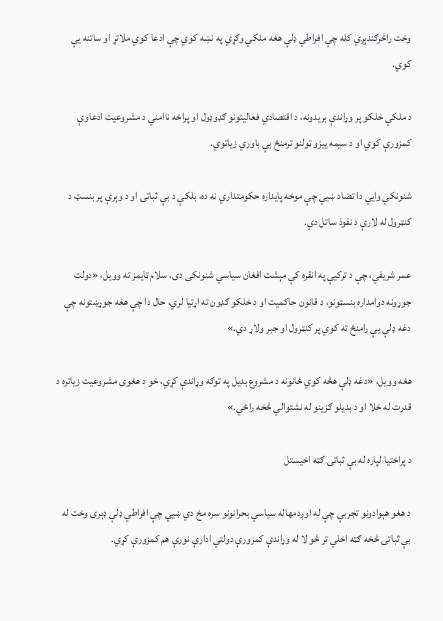وخت راڅرګندېږي کله چې افراطي ډلې هغه ملکي وګړي په نښه کوي چې ادعا کوي ملاتړ او ساتنه یې کوي.

د ملکي خلکو پر وړاندې بریدونه، د اقتصادي فعالیتونو ګډوډول او پراخه ناامني د مشروعیت ادعاوې کمزورې کوي او د سیمه ییزو ټولنو ترمنځ بې باوري زیاتوي.

شنونکي وايي دا تضاد ښيي چې موخه پایداره حکومتداري نه ده، بلکې د بې ثباتۍ او د وېرې پر بنسټ د کنټرول له لارې د نفوذ ساتل دي.

عمر شریفي، چې د ترکیې په انقره کې مېشت افغان سیاسي شنونکی دی، سلام ټایمز ته وویل، «دولت جوړونه دوامداره بنسټونو، د قانون حاکمیت او د خلکو ګډون ته اړتیا لري، حال دا چې هغه جوړښتونه چې دغه ډلې یې رامنځ ته کوي پر کنټرول او جبر ولاړ دي.»

هغه وویل، «دغه ډلې هڅه کوي ځانونه د مشروع بدیل په توګه وړاندې کړي، خو د هغوی مشروعیت زیاتره د قدرت له خلا او د بدیلو ګزینو له نشتوالي څخه راځي.»

د پراختیا لپاره له بې ثباتۍ ګټه اخیستل

د هغو هېوادونو تجربې چې له اوږدمهاله سیاسي بحرانونو سره مخ دي ښيي چې افراطي ډلې ډېری وخت له بې ثباتۍ څخه ګټه اخلي تر څو لا له وړاندې کمزورې دولتي ادارې نورې هم کمزورې کړي.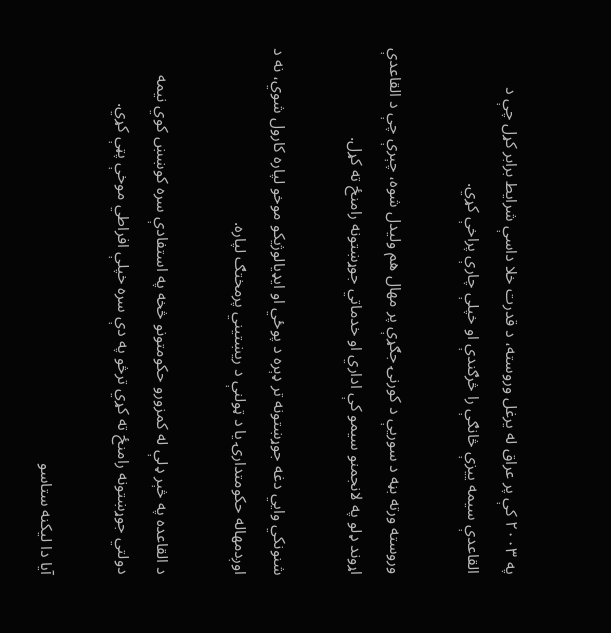په ۲۰۰۳ کې پر عراق له یرغل وروسته، د قدرت خلا داسې شرایط برابر کړل چې د القاعدې سیمه ییزې څانګې را څرګندې او خپلې چارې پراخې کړي.

وروسته ورته بڼه د سوریې د کورنۍ جګړې پر مهال هم ولیدل شوه، چېرې چې د القاعدې اړوند ډلو په لانجمنو سیمو کې اداري او خدماتي جوړښتونه رامنځ ته کړل.

شنونکي وايي دغه جوړښتونه تر ډېره د پوځي او ایډیالوژیکو موخو لپاره کارول شوي، نه د اوږدمهاله حکومتدارۍ یا د ټولنې د ریښتیني پرمختګ لپاره.

د القاعده په څېر ډلې له کمزورو حکومتونو څخه په استفادې سره کوښښ کوي نیمه دولتي جوړښتونه رامنځ ته کړي ترڅو په دې سره خپلې افراطي موخې پټې کړي.

آیا دا لیکنه ستاسو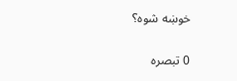خوښه شوه؟

0 تبصره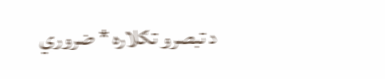د تبصرو تګلاره * ضروري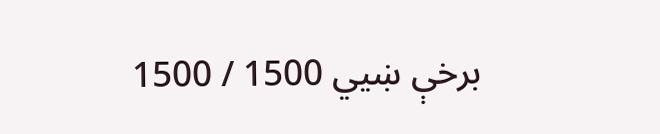برخې ښيي 1500 / 1500